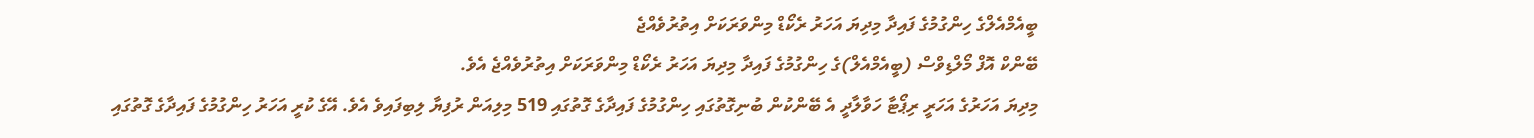ބީއެމްއެލްގެ ހިންގުމުގެ ފައިދާ މިދިޔަ އަހަރު ރެކޯޑް މިންވަރަކަށް އިތުރުވެއްޖެ
ބޭންކް އޮފް މޯލްޑިވްސް (ބީއެމްއެލް)ގެ ހިންގުމުގެ ފައިދާ މިދިޔަ އަހަރު ރެކޯޑް މިންވަރަކަށް އިތުރުވެއްޖެ އެވެ.
މިދިޔަ އަހަރުގެ އަހަރީ ރިޕޯޓާ ހަވާލާދީ އެ ބޭންކުން ބުނިގޮތުގައި ހިންގުމުގެ ފައިދާގެ ގޮތުގައި 519 މިލިއަން ރުފިޔާ ލިބިފައިވެ އެވެ. އޭގެ ކުރީ އަހަރު ހިންގުމުގެ ފައިދާގެ ގޮތުގައި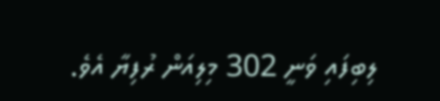ލިބިފައި ވަނީ 302 މިލިއަން ރުފިޔާ އެވެ.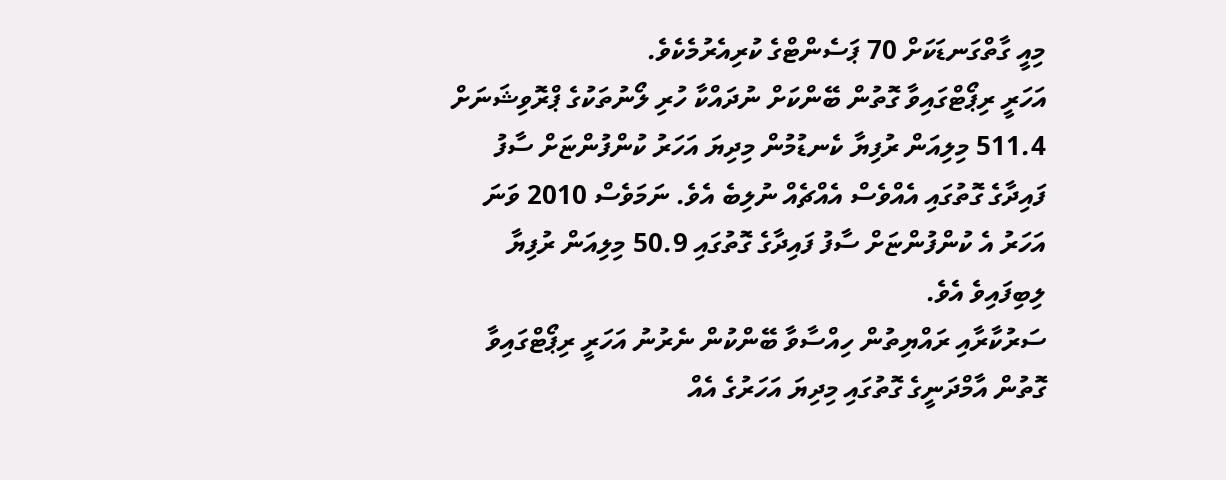މިއީ ގާތްގަނޑަކަށް 70 ޕަސެންޓްގެ ކުރިއެރުމެކެވެ.
އަހަރީ ރިޕޯޓްގައިވާ ގޮތުން ބޭންކަށް ނުދައްކާ ހުރި ލޯނުތަކުގެ ޕްރޮވިޝަނަށް 511.4 މިލިއަން ރުފިޔާ ކެނޑުމުން މިދިޔަ އަހަރު ކުންފުންޏަށް ސާފު ފައިދާގެ ގޮތުގައި އެއްވެސް އެއްޗެއް ނުލިބެ އެވެ. ނަމަވެސް 2010 ވަނަ އަހަރު އެ ކުންފުންޏަށް ސާފު ފައިދާގެ ގޮތުގައި 50.9 މިލިއަން ރުފިޔާ ލިބިފައިވެ އެވެ.
ސަރުކާރާއި ރައްޔިތުން ހިއްސާވާ ބޭންކުން ނެރުނު އަހަރީ ރިޕޯޓްގައިވާ ގޮތުން އާމްދަނީގެ ގޮތުގައި މިދިޔަ އަހަރުގެ އެއް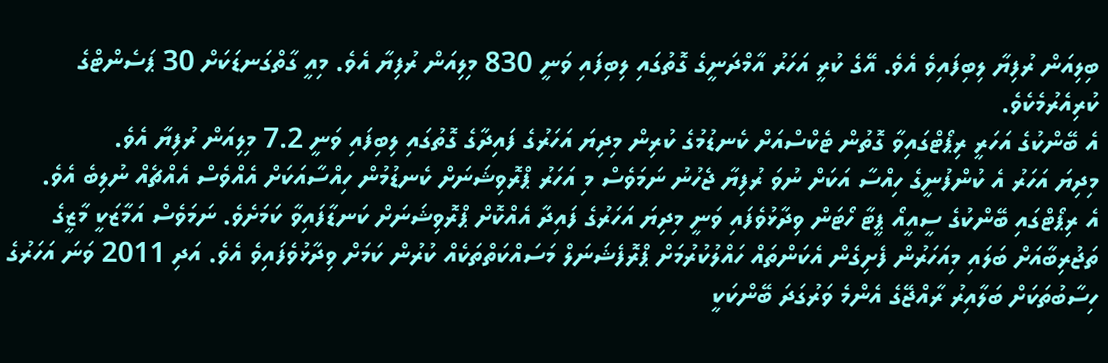ބިލިއަން ރުފިޔާ ލިބިފައިވެ އެވެ. އޭގެ ކުރީ އަހަރު އާމްދަނީގެ ގޮތުގައި ލިބިފައި ވަނީ 830 މިލިއަން ރުފިޔާ އެވެ. މިއީ ގާތްގަނޑަކަށް 30 ޕަސެންޓްގެ ކުރިއެރުމެކެވެ.
އެ ބޭންކުގެ އަހަރީ ރިޕޯޓްގައިވާ ގޮތުން ޓެކްސްއަށް ކެނޑުމުގެ ކުރިން މިދިޔަ އަހަރުގެ ފައިދާގެ ގޮތުގައި ލިބިފައި ވަނީ 7.2 މިލިއަން ރުފިޔާ އެވެ.
މިދިޔަ އަހަރު އެ ކުންފުނީގެ ހިއްސާ އަކަށް ނުވަ ރުފިޔާ ޖެހުނު ނަމަވެސް މި އަހަރު ޕްރޮވިޝަނަށް ކެނޑުމުން ހިއްސާއަކަށް އެއްވެސް އެއްޗެއް ނުލިބެ އެވެ.
އެ ރިޕޯޓްގައި ބޭންކުގެ ސީއީއޯ ޕީޓާ ހޯޓަން ވިދާޅުވެފައި ވަނީ މިދިޔަ އަހަރުގެ ފައިދާ އެއްކޮށް ޕްރޮވިޝަނަށް ކަނޑާފައިވާ ކަމަށެވެ. ނަމަވެސް އަމާޒަކީ މާޒީގެ ތަޖުރިބާއަށް ބަލައި މިއަހަރުން ފެށިގެން އެކަންތައް ހައްލުކުރުމަށް ޕްރޮފެޝަނަލް މަސައްކަތްތަކެއް ކުރުން ކަމަށް ވިދާޅުވެފައިވެ އެވެ. އަދި 2011 ވަނަ އަހަރުގެ ހިސާބުތަކަށް ބަލާއިރު ރާއްޖޭގެ އެންމެ ވަރުގަދަ ބޭންކަކީ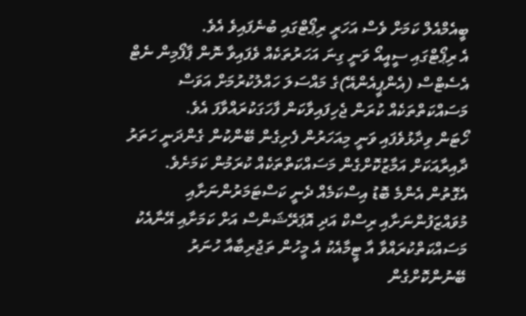ބީއެމްއެލް ކަމަށް ވެސް އަހަރީ ރިޕޯޓްގައި ބުނެފައިވެ އެވެ.
އެ ރިޕޯޓްގައި ސީއީއޯ ވަނީ ގިނަ އަހަރުތަކެއް ވެފައިވާ ނޮން ޕާފޯމިން ނެޓް އެސެޓްސް (އެންޕީއެންއޭ)ގެ މައްސަލަ ހައްލުކުރުމަށް އަވަސް މަސައްކަތްތަކެއް ކުރަން ޖެހިފައިވާކަން ފާހަގަކުރައްވާފަ އެވެ.
ހޯޓަން ވިދާޅުވެފައި ވަނީ މިއަހަރުން ފެށިގެން ބޭންކުން ގެންދަނީ ހަތަރު ދާއިރާއަކަށް އަމާޒުކޮށްގެން މަސައްކަތްތަކެއް ކުރަމުން ކަމަށެވެ. އެގޮތުން އެންމެ ބޮޑު އިސްކަމެއް ދެނީ ކަސްޓަމަރުންނަށާއި މުވައްޒަފުންނަށާއި ރިސްކް އަދި އޮޕަރޭޝަންސް އަށް ކަމަށާއި އޭނާއެކު މަސައްކަތްކުރައްވާ އާ ޓީމާއެކު އެ މީހުން ތަޖުރިބާއާ ހުނަރު ބޭނުންކޮށްގެން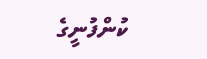ކުންފުނީގެ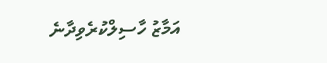އަމާޒު ހާސިލްކުރެވިދާނެ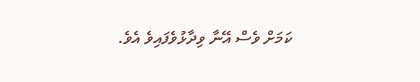ކަމަށް ވެސް އޭނާ ވިދާޅުވެފައިވެ އެވެ.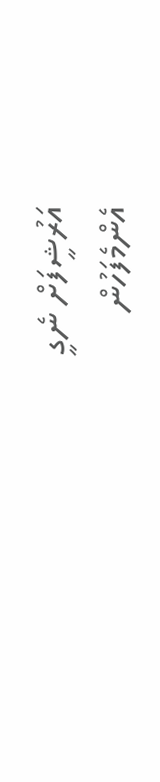އަރުޝީފަށް ނެގީ
އެންމެފަހުން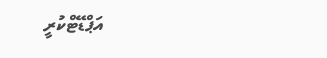އަޕްޑޭޓްކުރީ